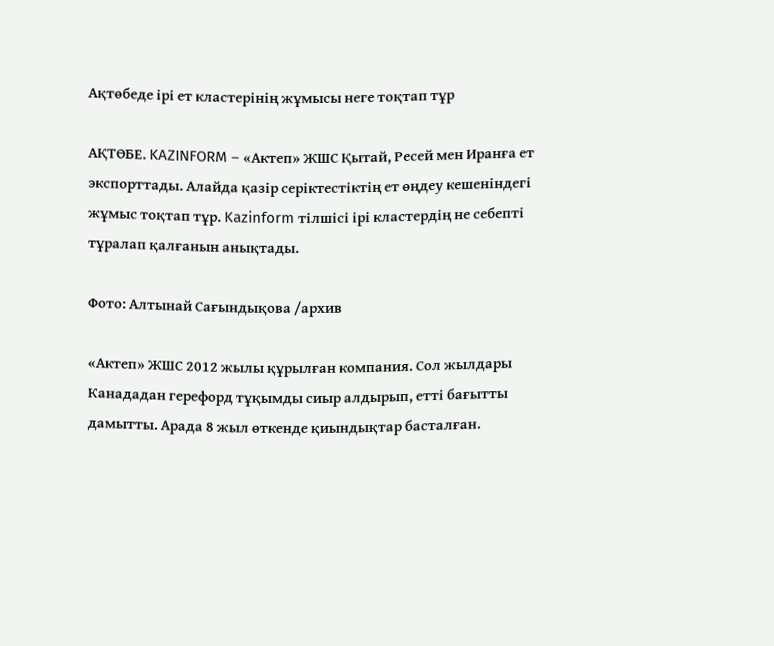Ақтөбеде ірі ет кластерінің жұмысы неге тоқтап тұр

АҚТӨБЕ. KAZINFORM – «Актеп» ЖШС Қытай, Ресей мен Иранға ет экспорттады. Алайда қазір серіктестіктің ет өңдеу кешеніндегі жұмыс тоқтап тұр. Kazinform тілшісі ірі кластердің не себепті тұралап қалғанын анықтады.

Фото: Алтынай Сағындықова /архив

«Актеп» ЖШС 2012 жылы құрылған компания. Сол жылдары Канададан герефорд тұқымды сиыр алдырып, етті бағытты дамытты. Арада 8 жыл өткенде қиындықтар басталған.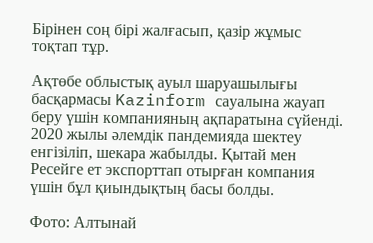Бірінен соң бірі жалғасып, қазір жұмыс тоқтап тұр.

Ақтөбе облыстық ауыл шаруашылығы басқармасы Kazinform сауалына жауап беру үшін компанияның ақпаратына сүйенді. 2020 жылы әлемдік пандемияда шектеу енгізіліп, шекара жабылды. Қытай мен Ресейге ет экспорттап отырған компания үшін бұл қиындықтың басы болды.

Фото: Алтынай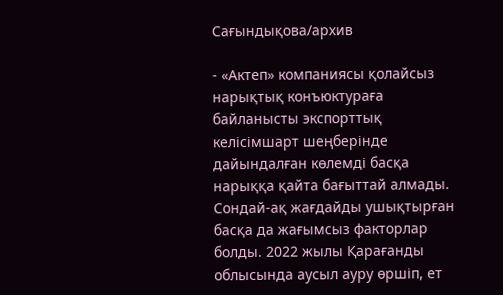Сағындықова/архив

- «Актеп» компаниясы қолайсыз нарықтық конъюктураға байланысты экспорттық келісімшарт шеңберінде дайындалған көлемді басқа нарыққа қайта бағыттай алмады. Сондай-ақ жағдайды ушықтырған басқа да жағымсыз факторлар болды. 2022 жылы Қарағанды облысында аусыл ауру өршіп, ет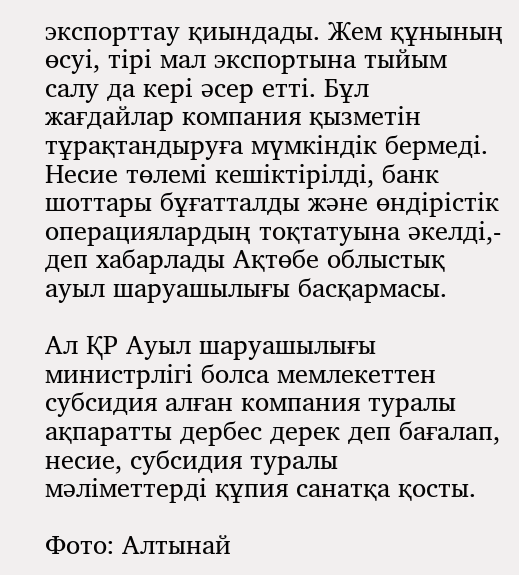экспорттау қиындады. Жем құнының өсуі, тірі мал экспортына тыйым салу да кері әсер етті. Бұл жағдайлар компания қызметін тұрақтандыруға мүмкіндік бермеді. Несие төлемі кешіктірілді, банк шоттары бұғатталды және өндірістік операциялардың тоқтатуына әкелді,- деп хабарлады Ақтөбе облыстық ауыл шаруашылығы басқармасы.

Ал ҚР Ауыл шаруашылығы министрлігі болса мемлекеттен субсидия алған компания туралы ақпаратты дербес дерек деп бағалап, несие, субсидия туралы мәліметтерді құпия санатқа қосты.

Фото: Алтынай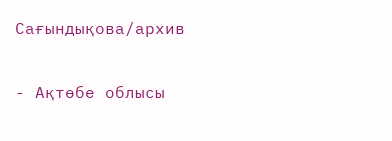Сағындықова/архив

- Ақтөбе облысы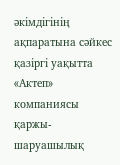әкімдігінің ақпаратына сәйкес қазіргі уақытта «Актеп» компаниясы қаржы-шаруашылық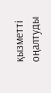қызметті оңалтуды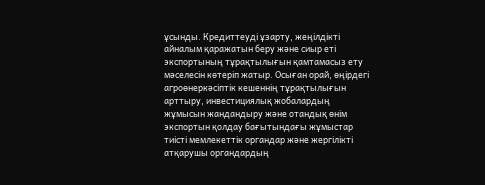ұсынды. Кредиттеуді ұзарту, жеңілдікті айналым қаражатын беру және сиыр еті экспортының тұрақтылығын қамтамасыз ету мәселесін көтеріп жатыр. Осыған орай, өңірдегі агроөнеркәсіптік кешеннің тұрақтылығын арттыру, инвестициялық жобалардың жұмысын жандандыру және отандық өнім экспортын қолдау бағытындағы жұмыстар тиісті мемлекеттік органдар және жергілікті атқарушы органдардың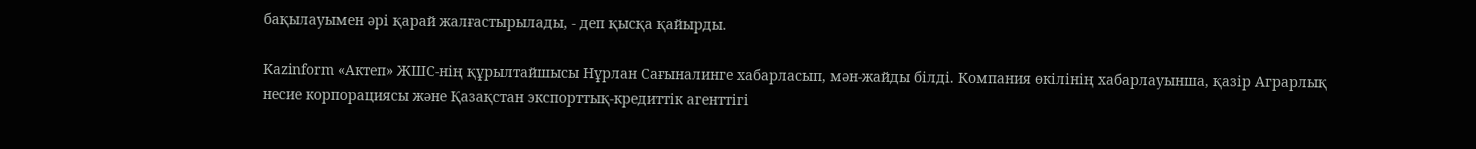бақылауымен әрі қарай жалғастырылады, - деп қысқа қайырды.

Kazinform «Актеп» ЖШС-нің құрылтайшысы Нұрлан Сағыналинге хабарласып, мән-жайды білді. Компания өкілінің хабарлауынша, қазір Аграрлық несие корпорациясы және Қазақстан экспорттық-кредиттік агенттігі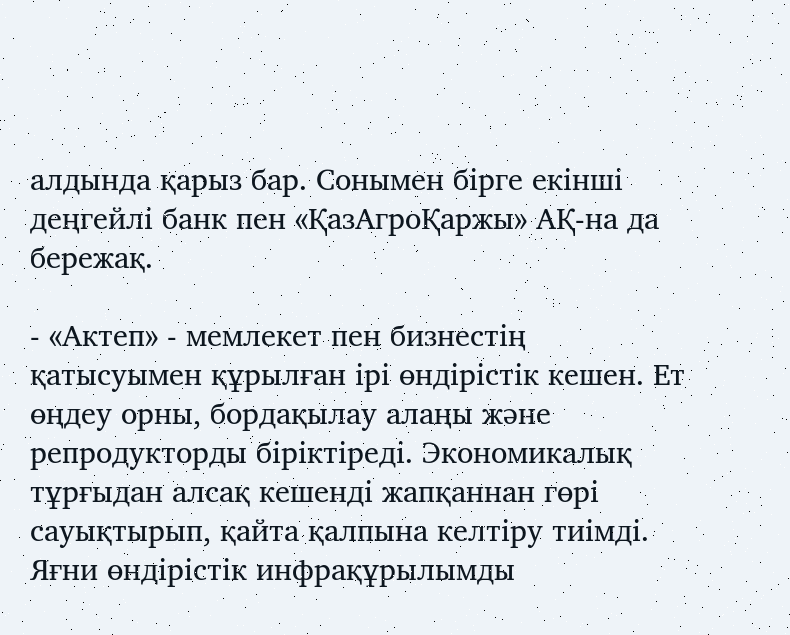алдында қарыз бар. Сонымен бірге екінші деңгейлі банк пен «ҚазАгроҚаржы» АҚ-на да бережақ.

- «Актеп» - мемлекет пен бизнестің қатысуымен құрылған ірі өндірістік кешен. Ет өңдеу орны, бордақылау алаңы және репродукторды біріктіреді. Экономикалық тұрғыдан алсақ кешенді жапқаннан гөрі сауықтырып, қайта қалпына келтіру тиімді. Яғни өндірістік инфрақұрылымды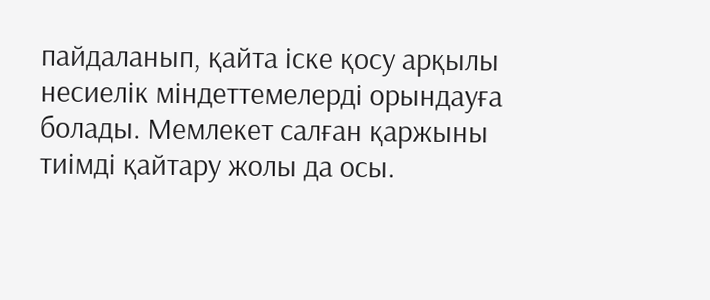пайдаланып, қайта іске қосу арқылы несиелік міндеттемелерді орындауға болады. Мемлекет салған қаржыны тиімді қайтару жолы да осы.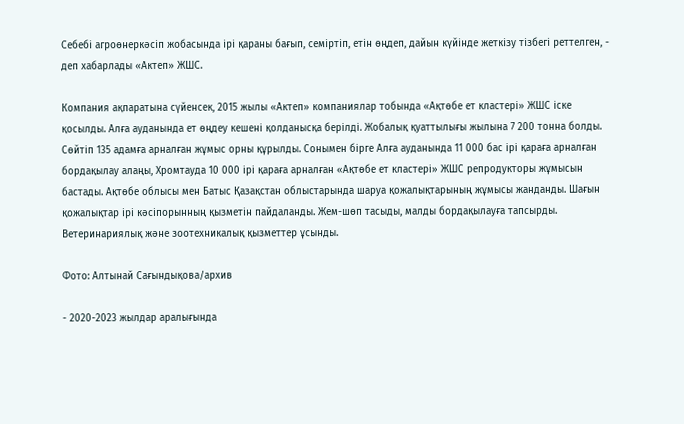Себебі агроөнеркәсіп жобасында ірі қараны бағып, семіртіп, етін өңдеп, дайын күйінде жеткізу тізбегі реттелген, - деп хабарлады «Актеп» ЖШС.

Компания ақпаратына сүйенсек, 2015 жылы «Актеп» компаниялар тобында «Ақтөбе ет кластері» ЖШС іске қосылды. Алға ауданында ет өңдеу кешені қолданысқа берілді. Жобалық қуаттылығы жылына 7 200 тонна болды. Сөйтіп 135 адамға арналған жұмыс орны құрылды. Сонымен бірге Алға ауданында 11 000 бас ірі қараға арналған бордақылау алаңы, Хромтауда 10 000 ірі қараға арналған «Ақтөбе ет кластері» ЖШС репродукторы жұмысын бастады. Ақтөбе облысы мен Батыс Қазақстан облыстарында шаруа қожалықтарының жұмысы жанданды. Шағын қожалықтар ірі кәсіпорынның қызметін пайдаланды. Жем-шөп тасыды, малды бордақылауға тапсырды. Ветеринариялық және зоотехникалық қызметтер ұсынды.

Фото: Алтынай Сағындықова/архив

- 2020-2023 жылдар аралығында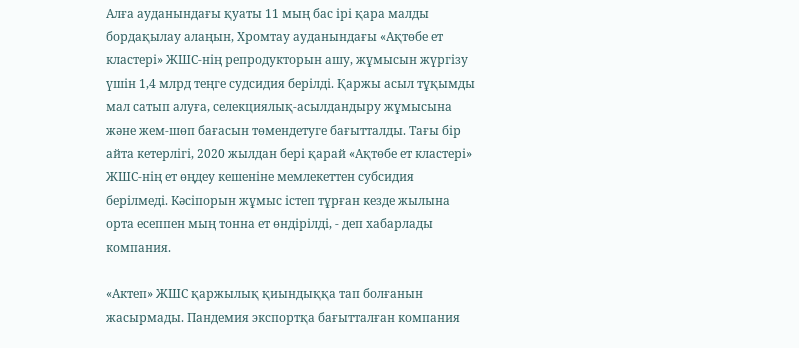Алға ауданындағы қуаты 11 мың бас ірі қара малды бордақылау алаңын, Хромтау ауданындағы «Ақтөбе ет кластері» ЖШС-нің репродукторын ашу, жұмысын жүргізу үшін 1,4 млрд теңге судсидия берілді. Қаржы асыл тұқымды мал сатып алуға, селекциялық-асылдандыру жұмысына және жем-шөп бағасын төмендетуге бағытталды. Тағы бір айта кетерлігі, 2020 жылдан бері қарай «Ақтөбе ет кластері» ЖШС-нің ет өңдеу кешеніне мемлекеттен субсидия берілмеді. Кәсіпорын жұмыс істеп тұрған кезде жылына орта есеппен мың тонна ет өндірілді, - деп хабарлады компания.

«Актеп» ЖШС қаржылық қиындыққа тап болғанын жасырмады. Пандемия экспортқа бағытталған компания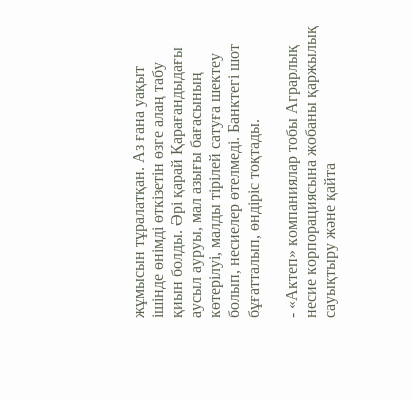жұмысын тұралатқан. Аз ғана уақыт ішінде өнімді өткізетін өзге алаң табу қиын болды. Әрі қарай Қарағандыдағы аусыл ауруы, мал азығы бағасының көтерілуі, малды тірілей сатуға шектеу болып, несиелер өтелмеді. Банктегі шот бұғатталып, өндіріс тоқтады.

- «Актеп» компаниялар тобы Аграрлық несие корпорациясына жобаны қаржылық сауықтыру және қайта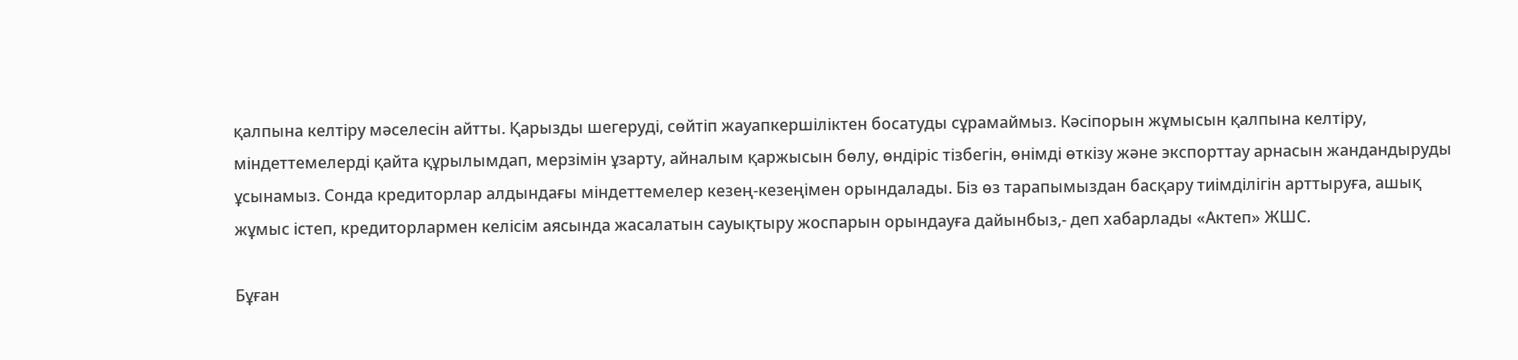қалпына келтіру мәселесін айтты. Қарызды шегеруді, сөйтіп жауапкершіліктен босатуды сұрамаймыз. Кәсіпорын жұмысын қалпына келтіру, міндеттемелерді қайта құрылымдап, мерзімін ұзарту, айналым қаржысын бөлу, өндіріс тізбегін, өнімді өткізу және экспорттау арнасын жандандыруды ұсынамыз. Сонда кредиторлар алдындағы міндеттемелер кезең-кезеңімен орындалады. Біз өз тарапымыздан басқару тиімділігін арттыруға, ашық жұмыс істеп, кредиторлармен келісім аясында жасалатын сауықтыру жоспарын орындауға дайынбыз,- деп хабарлады «Актеп» ЖШС.

Бұған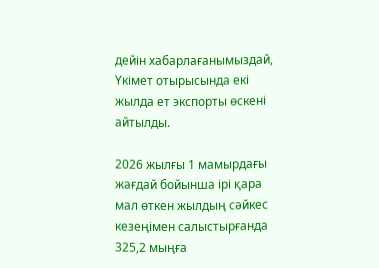дейін хабарлағанымыздай, Үкімет отырысында екі жылда ет экспорты өскені айтылды.

2026 жылғы 1 мамырдағы жағдай бойынша ірі қара мал өткен жылдың сәйкес кезеңімен салыстырғанда 325,2 мыңға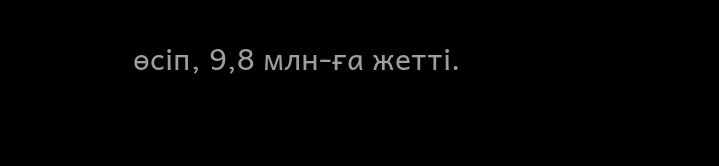өсіп, 9,8 млн-ға жетті.